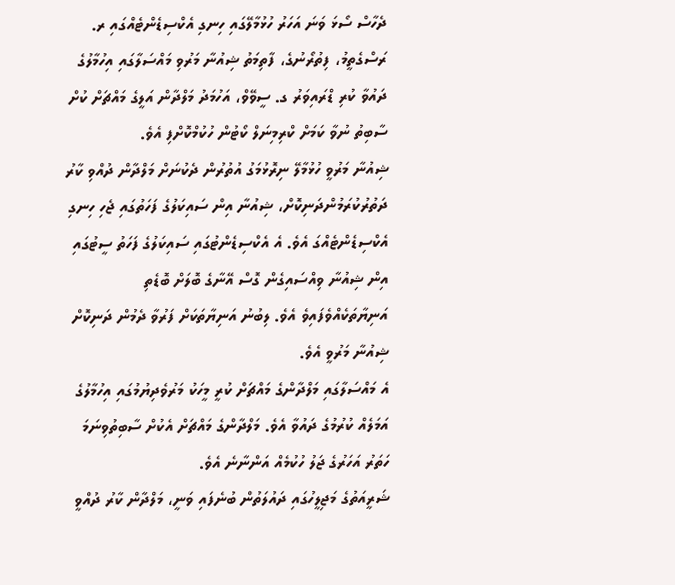ދެހާސް ސޯޅަ ވަނަ އަހަރު ހުޅުމާލޭގައި ހިނގި އެކްސިޑެންޓެއްގައި ރ. ރަސްގެތީމު، ފިތުރޯނުގެ، ފާތިމަތު ޝިއުނާ މަރުވި މައްސަލާގައި އިހުމާލުގެ ދައުވާ ކުރި ޑްރައިވަރު ގ. ސީވޭވް، އަހުމަދު މަލްދާން އަލީގެ މައްޗަށް ކުށް ސާބިތު ނުވާ ކަމަށް ކްރިމިނަލް ކޯޓުން ހުކުމްކޮށްފި އެވެ.
ޝިއުނާ މަރުވީ ހުޅުމާލޭ ނިރޮޅުމަގު އުތުރުން ދެކުނަށް މަލްދާން ދުއްވި ކާރު ދަތުރުކުރަމުންދަނިކޮށް، ޝިއުނާ އިން ސައިކަލުގެ ފަހަތުގައި ޖެހި ހިނގި އެކްސިޑެންޓެއްގަ އެވެ. އެ އެކްސިޑެންޓުގައި ސައިކަލުގެ ފަހަތު ސީޓުގައި އިން ޝިއުނާ ވިއްސައިގެން ގޮސް އޭނާގެ ބޮލަށް ބޮޑެތި އަނިޔާތަކެއްވެފައިވެ އެވެ. ލިބުނު އަނިޔާތަކަށް ފަރުވާ ދެމުން ދަނިކޮށް ޝިއުނާ މަރުވީ އެވެ.
އެ މައްސަލާގައި މަލްދާންގެ މައްޗަށް ކުރީ މީހަކު މަރުވެދިޔުމުގައި އިހުމާލުގެ އަމަލެއް ކުރުމުގެ ދައުވާ އެވެ. މަލްދާންގެ މައްޗަށް އެކުށް ސާބިތުވިނަމަ ހަތަރު އަހަރުގެ ޖަލު ހުކުމެއް އަންނާނެ އެވެ.
ޝަރީއަތުގެ މަޖިލީހުގައި ދައުލަތުން ބުނެފައި ވަނީ، މަލްދާން ކާރު ދުއްވީ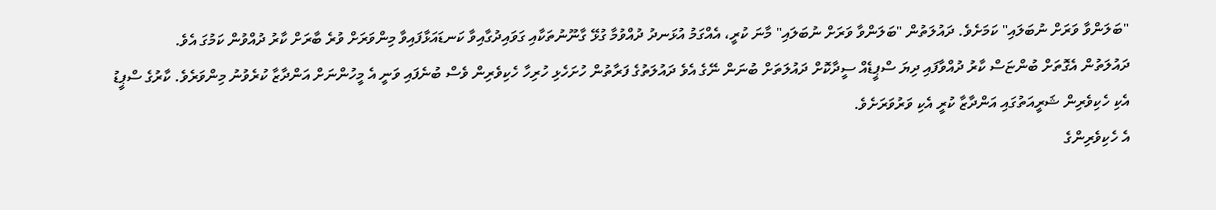"ބަލަންވާ ވަރަށް ނުބަލައި" ކަމަށެވެ. ދައުލަތުން "ބަލަންވާ ވަރަށް ނުބަލައި" މާނަ ކުރީ، އެއްގަމު އުޅަނދު ދުއްވުމާ ގުޅޭ ގާނޫނުތަކާއި ގަވައިދުގާއިވާ ކަނޑައަޅާފައިވާ މިންވަރަށް ވުރެ ބާރަށް ކާރު ދުއްވުން ކަމުގަ އެވެ.
ދައުލަތުން އެގޮތަށް ބުންޏަސް ކާރު ދުއްވާފައި ދިޔަ ސްޕީޑެއް ސީދާކޮށް ދައުލަތަށް ބުނަން ނޭގެ އެވެ ދައުލަތުގެ ފަރާތުން ހުށަހެޅި ހުރިހާ ހެކިވެރިން ވެސް ބުނެފައި ވަނީ އެ މީހުންނަށް އަންދާޒާ ކުރެވުނު މިންވަރެވެ. ކާރުގެ ސްޕީޑު އެކި ހެކިވެރިން ޝަރީއަތުގައި އަންދާޒާ ކުރީ އެކި ވަރުވަރަށެވެ.
އެ ހެކިވެރިންގެ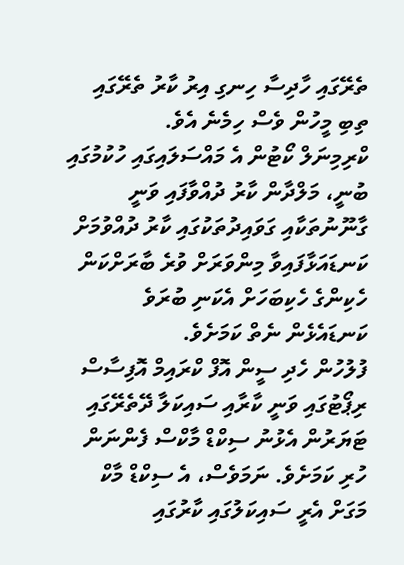ތެރޭގައި ހާދިސާ ހިނގި އިރު ކާރު ތެރޭގައި ތިބި މީހުން ވެސް ހިމެނެ އެވެ.
ކްރިމިނަލް ކޯޓުން އެ މައްސަލައިގައި ހުކުމުގައި ބުނީ، މަލްދާން ކާރު ދުއްވާފައި ވަނީ ގާނޫނުތަކާއި ގަވައިދުތަކުގައި ކާރު ދުއްވުމަށް ކަނޑައަޅާފައިވާ މިންވަރަށް ވުރެ ބާރަށްކަން ހެކިންގެ ހެކިބަހަށް އެކަނި ބުރަވެ ކަނޑައެޅެން ނެތް ކަމަށެވެ.
ފުލުހުން ހެދި ސީން އޮފް ކްރައިމް އޮފިސާސް ރިޕޯޓުގައި ވަނީ ކާރާއި ސައިކަލާ ދޭތެރޭގައި ޓަޔަރުން އެޅުނު ސިކްޑް މާކްސް ފެންނަން ހުރި ކަމަށެވެ. ނަމަވެސް، އެ ސިކްޑް މާކް މަގަށް އެރީ ސައިކަލުގައި ކާރުގައި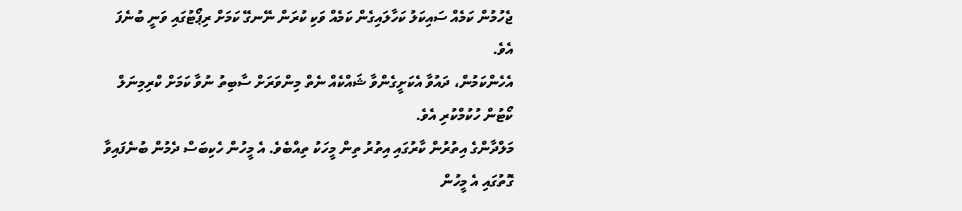ޖެހުމުން ކަމެއް ސައިކަލު ކަހާލައިގެން ކަމެއް ވަކި ކުރަން ނޭނގޭ ކަމަށް ރިޕޯޓުގައި ވަނީ ބުނެފަ އެވެ.
އެހެންކަމުން، ދައުވާ އެކަށީގެންވާ ޝައްކެއް ނެތް މިންވަރަށް ސާބިތު ނުވާ ކަމަށް ކްރިމިނަލް ކޯޓުން ހުކުމްކުރި އެވެ.
މަލްދާންގެ އިތުރުން ކާރުގައި އިތުރު ތިން މީހަކު ތިއްބެވެ. އެ މީހުން ހެކިބަސް ދެމުން ބުނެފައިވާ ގޮތުގައި އެ މީހުން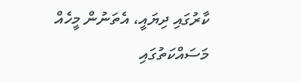ކާރުގައި ދިޔައީ، އެތަނުން މީހެއް މަސައްކަތުގައި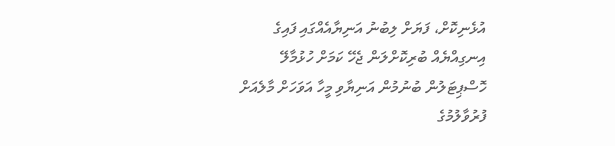އުޅެނިކޮށް، ފަޔަށް ލިބުނު އަނިޔާއެއްގައި ފައިގެ އިނގިއްޔެއް ބުރިކޮށްލަން ޖެހޭ ކަމަށް ހުޅުމާލޭ ހޮސްޕިޓަލުން ބުނުމުން އަނިޔާވި މީހާ އަވަހަށް މާލެއަށް ފުރުވާލުމުގެ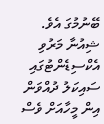ބޭނުމުގަ އެވެ.
ޝިއުނާ މަރުވި އެކްސިޑެންޓުގައި ސައިކަލު ދުއްވަން އިން މީހާއަށް ވެސް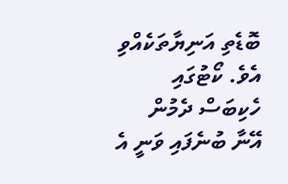ބޮޑެތި އަނިޔާތަކެއްވި އެވެ. ކޯޓުގައި ހެކިބަސް ދެމުން އޭނާ ބުނެފައި ވަނީ އެ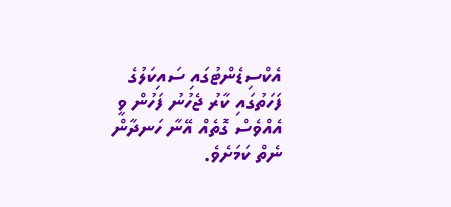އެކްސިޑެންޓުގައި ސައިކަލުގެ ފަހަތުގައި ކާރު ޖެހުނު ފަހުން ވީ އެއްވެސް ގޮތެއް އޭނާ ހަނދާން ނެތް ކަމަށެވެ.